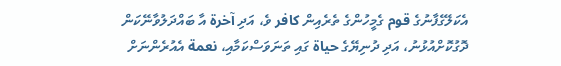އެކަލޭގެފާނުގެ قوم ގެމީހުންގެ ތެރެއިން كافر ވެ، އަދި آخرة އާ ބައްދަލުވާނޭކަން ދޮގުކޮށްއުޅުނު، އަދި ދުނިޔޭގެ حياة ގައި ތަނަވަސްކަމާއި، نعمة އެއުރެންނަށް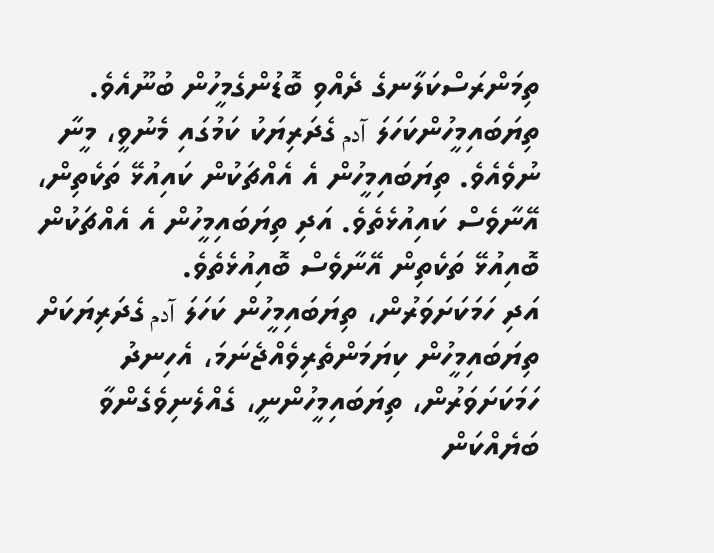ތިމަންރަސްކަލާނގެ ދެއްވި ބޮޑުންގެމީހުން ބުނޫއެވެ. ތިޔަބައިމީހުންކަހަލަ آدم ގެދަރިޔަކު ކަމުގައި މެނުވީ، މީނާ ނުވެއެވެ. ތިޔަބައިމީހުން އެ އެއްޗަކުން ކައިއުޅޭ ތަކެތިން، އޭނާވެސް ކައިއުޅެތެވެ. އަދި ތިޔަބައިމީހުން އެ އެއްޗަކުން ބޮއިއުޅޭ ތަކެތިން އޭނާވެސް ބޮއިއުޅެތެވެ.
އަދި ހަމަކަށަވަރުން، ތިޔަބައިމީހުން ކަހަލަ آدم ގެދަރިޔަކަށް ތިޔަބައިމީހުން ކިޔަމަންތެރިވެއްޖެނަމަ، އެހިނދު ހަމަކަށަވަރުން، ތިޔަބައިމީހުންނީ، ގެއްލެނިވެގެންވާ ބަޔެއްކަން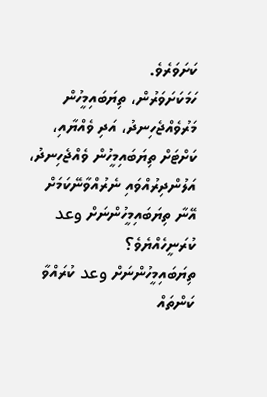ކަށަވަރެވެ.
ހަމަކަށަވަރުން، ތިޔަބައިމީހުން މަރުވެއްޖެހިނދު، އަދި ވެއްޔާއި، ކަށްޓަށް ތިޔަބައިމީހުން ވެއްޖެހިނދު، އަލުންދިރުއްވައި ނެރުއްވާނޭކަމަށް އޭނާ ތިޔަބައިމީހުންނަށް وعد ކުރަނީހެއްޔެވެ؟
ތިޔަބައިމީހުންނަށް وعد ކުރައްވާ ކަންތައް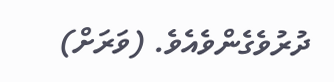ދުރުވެގެންވެއެވެ. (ވަރަށް)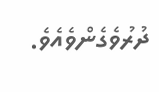ދުރުވެގެންވެއެވެ.